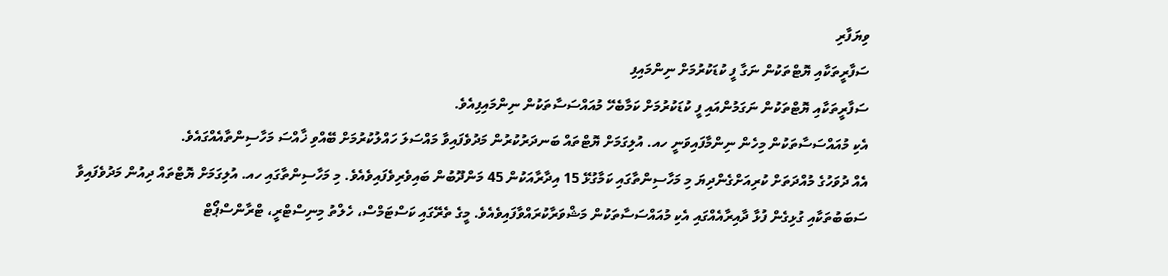ވިޔަފާރި
ސަފާރީތަކާއި ޔޮޓްތަކުން ނަގާ ފީ ކުޑަކުރުމަށް ނިންމައިފި
ސަފާރީތަކާއި ޔޮޓްތަކުން ނަގަމުންއައި ފީ ކުޑަކުރުމަށް ކަމާބެހޭ މުއައްސަސާތަކުން ނިންމައިފިއެވެ.
އެކި މުއައްސަސާތަކުން މިހެން ނިންމާފައިވަނީ ހއ. އުލިގަމަށް ޔޮޓްތައް ބަނދަރުކުރުން މަދުވެފައިވާ މައްސަލަ ހައްލުކުރުމަށް ބޭއްވި ޚާއްސަ މަހާސިންތާއެއްގައެވެ.
އެއް ދުވަހުގެ މުއްދަތަށް ކުރިއަށްގެންދިޔަ މި މަހާސިންތާގައި ކަމާގުޅޭ 15 އިދާރާއަކުން 45 މަންދޫބުން ބައިވެރިވެފައިވެއެވެ. މި މަހާސިންތާގައި ހއ. އުލިގަމަށް ޔޮޓްތައް ދިއުން މަދުވެފައިވާ ސަބަބުތަކާއި ގުޅިގެން ފުޅާ ދާއިރާއެއްގައި އެކި މުއައްސަސާތަކުން މަޝްވަރާކުރައްވާފައިވެއެވެ. މީގެ ތެރޭގައި ކަސްޓަމްސް، ހެލްތު މިނިސްޓްރީ، ޓްރާންސްޕޯޓް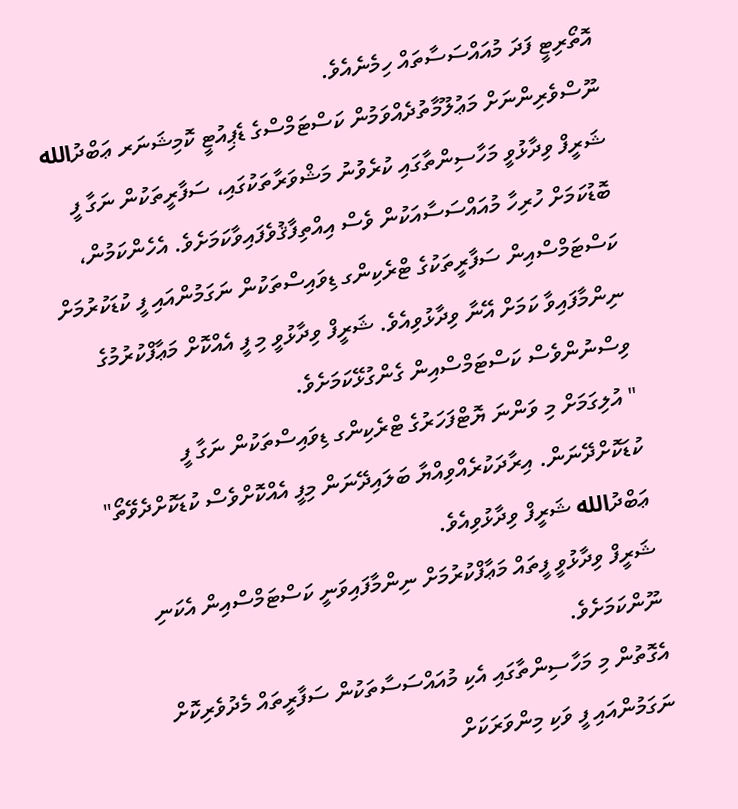އޮތޯރިޓީ ފަދަ މުއައްސަސާތައް ހިމެނެއެވެ.
ނޫސްވެރިންނަށް މަޢުލޫމާތުދެއްވަމުން ކަސްޓަމްސްގެ ޑެޕިއުޓީ ކޮމިޝަނަރ ޢަބްދުالله ޝަރީފް ވިދާޅުވީ މަހާސިންތާގައި ކުރެވުނު މަޝްވަރާތަކުގައި، ސަފާރީތަކުން ނަގާ ފީ ބޮޑުކަމަށް ހުރިހާ މުއައްސަސާއަކުން ވެސް އިއްތިފާޤުވެފައިވާކަމަށެވެ. އެހެންކަމުން، ކަސްޓަމްސްއިން ސަފާރީތަކުގެ ޓްރެކިންގ ޑިވައިސްތަކުން ނަގަމުންއައި ފީ ކުޑަކުރުމަށް ނިންމާފައިވާ ކަމަށް އޭނާ ވިދާޅުވިއެވެ. ޝަރީފް ވިދާޅުވީ މި ފީ އެއްކޮށް މަޢާފްކުރުމުގެ ވިސްނުންވެސް ކަސްޓަމްސްއިން ގެންގުޅޭކަމަށެވެ.
" އުލިގަމަށް މި ވަންނަ ޔޮޓްފަހަރުގެ ޓްރެކިންގ ޑިވައިސްތަކުން ނަގާ ފީ ކުޑަކޮށްދޭނަން. އިރާދަކުރެއްވިއްޔާ ބަލައިދޭނަން މިފީ އެއްކޮށްވެސް ކުޑަކޮށްދެވޭތޯ" ޢަބްދުالله ޝަރީފް ވިދާޅުވިއެވެ.
ޝަރީފް ވިދާޅުވީ ފީތައް މަޢާފްކުރުމަށް ނިންމާފައިވަނީ ކަސްޓަމްސްއިން އެކަނި ނޫންކަމަށެވެ.
އެގޮތުން މި މަހާސިންތާގައި އެކި މުއައްސަސާތަކުން ސަފާރީތައް މެދުވެރިކޮށް ނަގަމުންއައި ފީ ވަކި މިންވަރަކަށް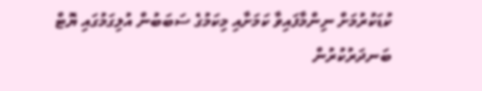ކުޑަކުރުމަށް ނިންމާފައިވާ ކަމަށާއި މިކަމުގެ ސަބަބުން އުލިގަމުގައި ޔޮޓް ބަނދަރުކުރުން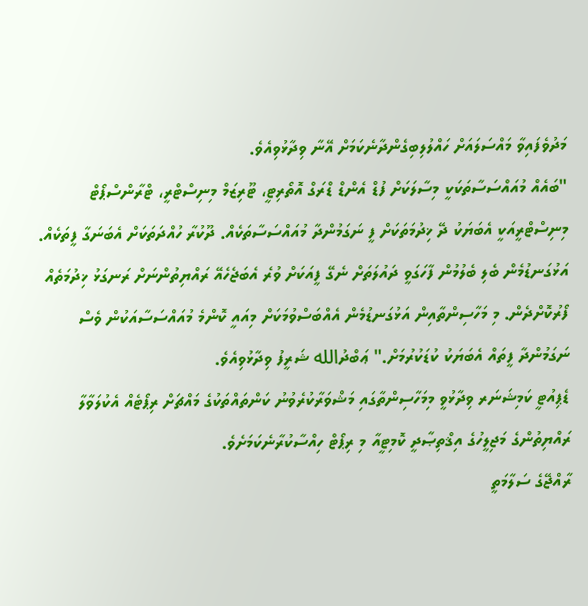މަދުވެފައިވާ މައްސަލައަށް ހައްލުލިބިގެންދާނެކަމަށް އޭނާ ވިދާޅުވިއެވެ.
"ބައެއް މުއައްސަސާތަކަކީ މިސާލަކަށް ފުޑް އެންޑް ޑްރަގް އޮތޯރިޓީ، ޓޫރިޒަމް މިނިސްޓްރީ، ޓްރާންސްޕޯޓް މިނިސްޓްރީއަކީ އެބަޔަކު ދޭ ޚިދުމަތަކަށް ފީ ނަގަމުންދާ މުއައްސަސާތަކެއް. ދޫކުރާ ހުއްދަތަކަށް އެބަނަގާ ފީތަކެއް. އަޅުގަނޑުމެން ބެލި ބެލުމުން ފާހަގަވީ ދައުލަތަށް ނެގޭ ފީއަކަށް ވުރެ އެބަޖެހެއޭ ރައްޔިތުންނަށް ރަނގަޅު ޚިދުމަތެއް ފޯރުކޮށްދެން. މި މަހާސިންތާއިން އަޅުގަނޑުމެން އެއްބަސްވުމަކަށް މިއައީ ކޮންމެ މުއައްސަސާއަކުން ވެސް ނަގަމުންދާ ފީތައް އެބަޔަކު ކުޑަކުރުމަށް." ޢަބްދުالله ޝަރީފު ވިދާޅުވިއެވެ.
ޑެޕިއުޓީ ކަމިޝަނަރ ވިދާޅުވީ މިމަހާސިންތާގައި މަޝްވަރާކުރެވުނު ކަންތައްތަކުގެ މައްޗަށް ރިޕޯޓެއް އެކުލަވާލާ ރައްޔިތުންގެ މަޖިލީހުގެ އިޤްތިޞާދީ ކޮމިޓީއާ މި ރިޕޯޓް ހިއްސާކުރާނެކަމަށެވެ.
ރާއްޖޭގެ ސަލާމަތީ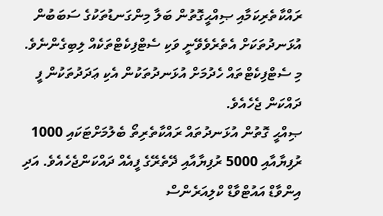ރައްކާތެރިކަމާއި ޞިއްޙީގޮތުން ބަލާ މިންގަނޑުތަކުގެ ސަބަބުން އުޅަނދުތަކަށް އެތެރެވެވޭނީ ވަކި ސެޓްފިކެޓްތަކެއް ލިބިގެންނެވެ. މި ސެޓްފިކެޓްތައް ހެދުމަށް އުޅަނދުތަކުން އެކި ޢަދަދުތަކުން ފީ ދައްކަން ޖެހެއެވެ.
ޞިއްޙީ ގޮތުން އުޅަނދުތައް ރައްކާތެރިތޯ ބެލުމަށްޓަކައި 1000 ރުފިޔާއާއި 5000 ރުފިޔާއާއި ދޭތެރޭގެ ފީއެއް ދައްކަންޖެހެއެވެ. އަދި އިންވާޑް އައުޓްވާޑް ކްލިއަރެންސް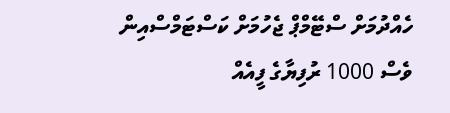ހެއްދުމަށް ސްޓޭމްޕް ޖެހުމަށް ކަސްޓަމްސްއިން ވެސް 1000 ރުފިޔާގެ ފީއެއް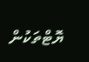ޔޮޓްތަކުން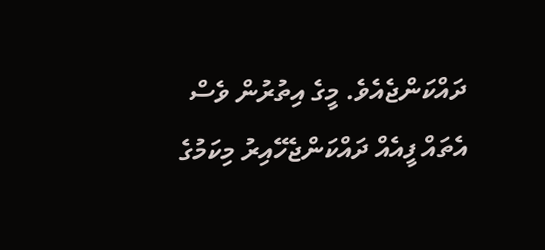ދައްކަންޖެއެވެ. މީގެ އިތުރުން ވެސް އެތައް ފީއެއް ދައްކަންޖެހޭއިރު މިކަމުގެ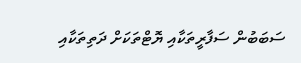ސަބަބުން ސަފާރީތަކާއި ޔޮޓްތަކަށް ދަތިތަކާއި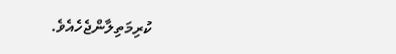ކުރިމަތިލާންޖެހެއެވެ.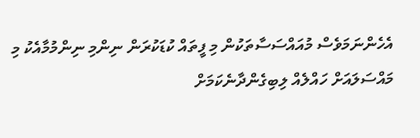އެހެންނަމަވެސް މުއައްސަސާތަކުން މި ފީތައް ކުޑަކުރަން ނިންމި ނިންމުމާއެކު މި މައްސަލައަށް ހައްލެއް ލިބިގެންދާނެކަމަށް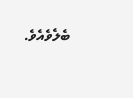ބެލެވެއެވެ.